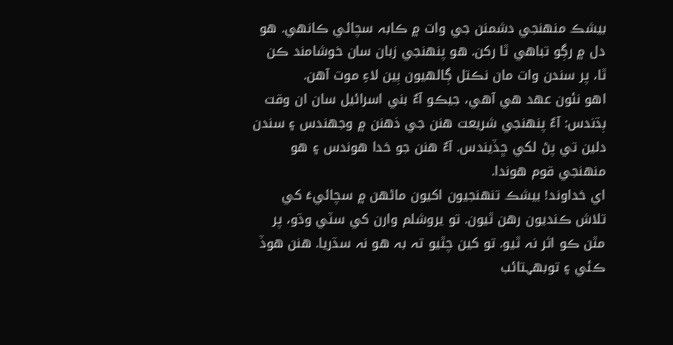بيشڪ منهنجي دشمنن جي وات ۾ ڪابہ سچائي ڪانهي. هو دل ۾ رڳو تباهي ٿا رکن. هو پنهنجي زبان سان خوشامند ڪن ٿا، پر سندن وات مان نڪتل ڳالهيون ٻين لاءِ موت آهن.
اهو نئون عهد هي آهي، جيڪو آءٌ بني اسرائيل سان ان وقت ٻڌندس: آءٌ پنهنجي شريعت هنن جي ذهنن ۾ وجھندس ۽ سندن دلين تي پڻ لکي ڇڏيندس. آءٌ هنن جو خدا هوندس ۽ هو منهنجي قوم هوندا.
اي خداوند! بيشڪ تنهنجيون اکيون ماڻهن ۾ سچائيءَ کي تلاش ڪنديون رهن ٿيون. تو يروشلم وارن کي سٽي وڌو، پر مٿن ڪو اثر نہ ٿيو. تو کين چٿيو تہ بہ هو نہ سڌريا. هنن هوڏ ڪئي ۽ توبهہتائب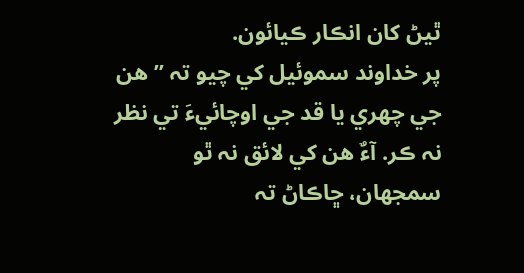ٿيڻ کان انڪار ڪيائون.
پر خداوند سموئيل کي چيو تہ ”هن جي چهري يا قد جي اوچائيءَ تي نظر نہ ڪر. آءٌ هن کي لائق نہ ٿو سمجھان، ڇاڪاڻ تہ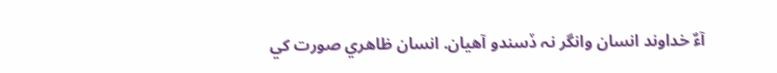آءٌ خداوند انسان وانگر نہ ڏسندو آهيان. انسان ظاهري صورت کي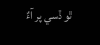ٿو ڏسي پر آءٌ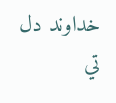خداوند دل تي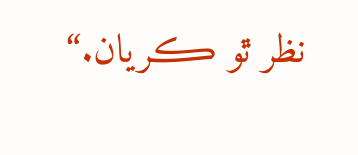نظر ٿو ڪريان.“